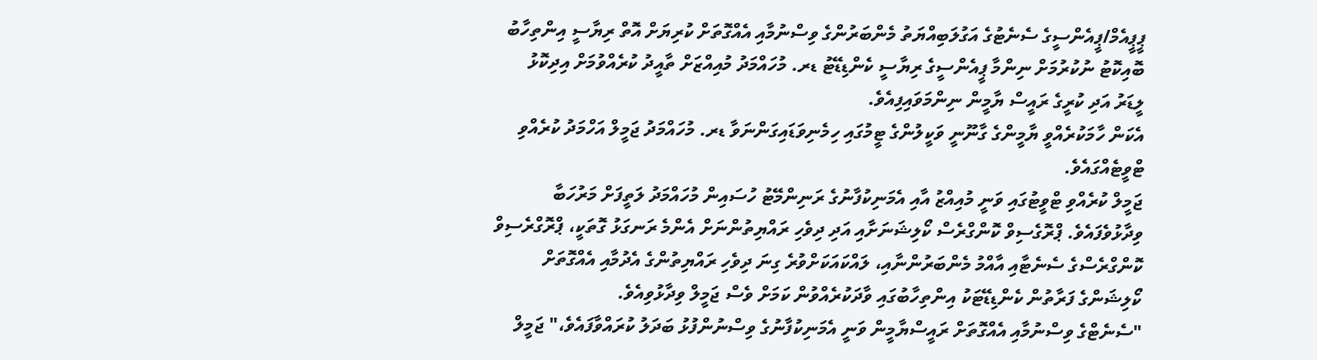ޕީޕީއެމް/ޕީއެންސީގެ ސެނެޓުގެ އަގުލަބިއްޔަތު މެންބަރުންގެ ވިސްނުމާއި އެއްގޮތަށް ކުރިޔަށް އޮތް ރިޔާސީ އިންތިހާބު ބޮއިކޮޓު ނުކުރުމަށް ނިންމާ ޕީއެންސީގެ ރިޔާސީ ކެންޑިޑޭޓު ޑރ. މުހައްމަދު މުއިއްޒަށް ތާއީދު ކުރެއްވުމަށް އިދިކޮޅު ލީޑަރު އަދި ކުރީގެ ރައީސް ޔާމީން ނިންމަވައިފިއެވެ.
އެކަން ހާމަކުރެއްވީ ޔާމީންގެ ގާނޫނީ ވަކީލުންގެ ޓީމުގައި ހިމެނިވަޑައިގަންނަވާ ޑރ. މުހައްމަދު ޖަމީލް އަހްމަދު ކުރެއްވި ޓްވީޓެއްގައެވެ.
ޖަމީލް ކުރެއްވި ޓްވީޓުގައި ވަނީ މުއިއްޒު އާއި އެމަނިކުފާނުގެ ރަނިންމޭޓު ހުސައިން މުހައްމަދު ލަތީފަށް މަރުހަބާ ވިދާޅުވެފައެވެ. ޕްރޮގެސިވް ކޮންގްރެސް ކޯލިޝަނަށާއި އަދި ދިވެހި ރައްޔިތުންނަށް އެންމެ ރަނގަޅު ގޮތަކީ، ޕްރޮގްރެސިވް ކޮންގްރެސްގެ ސެނެޓާއި އާއްމު މެންބަރުންނާއި، ލައްކައަކަށްވުރެ ގިނަ ދިވެހި ރައްޔިތުންގެ އެދުމާއި އެއްގޮތަށް ކޯލިޝަންގެ ފަރާތުން ކެންޑިޑޭޓަކު އިންތިހާބުގައި ވާދަކުރެއްވުން ކަމަށް ވެސް ޖަމީލް ވިދާޅުވިއެވެ.
"ސެނެޓްގެ ވިސްނުމާއި އެއްގޮތަށް ރައީސްޔާމީން ވަނީ އެމަނިކުފާނުގެ ވިސްނުންފުޅު ބަދަލު ކުރައްވާފައެވެ،" ޖަމީލް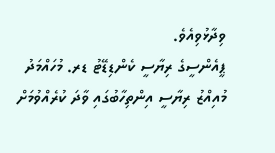ވިދާޅުވިއެވެ.
ޕީއެންސީގެ ރިޔާސީ ކެންޑިޑޭޓު ޑރ. މުހައްމަދު މުއިއްޒު ރިޔާސީ އިންތިހާބުގައި ވާދަ ކުރެއްވުމަށް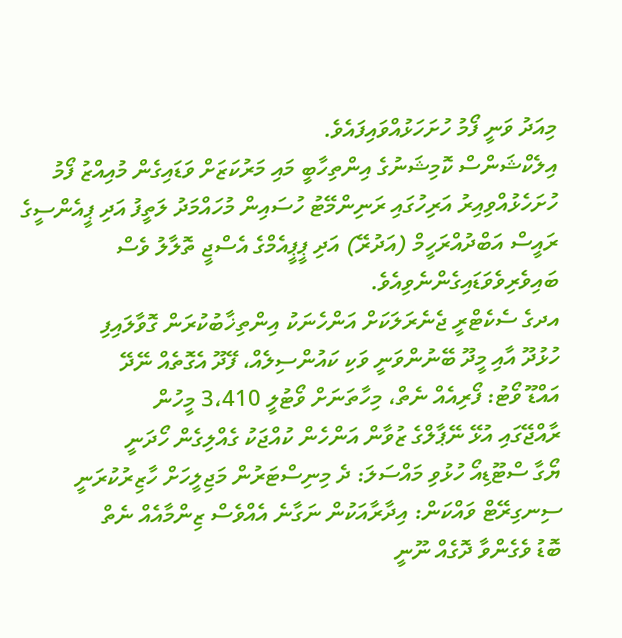މިއަދު ވަނީ ފޯމު ހުށަހަޅުއްވައިފައެވެ.
އިލެކްޝަންސް ކޮމިޝަނުގެ އިންތިހާބީ މައި މަރުކަޒަށް ވަޑައިގެން މުއިއްޒު ފޯމު ހުށަހެޅުއްވިއިރު އަރިހުގައި ރަނިންމޭޓު ހުސައިން މުހައްމަދު ލަތީފު އަދި ޕީއެންސީގެ ރައީސް އަބްދުއްރަހީމް (އަދުރޭ) އަދި ޕީޕީއެމްގެ އެސްޖީ ތޮލާލު ވެސް ބައިވެރިވެވަޑައިގެންނެވިއެވެ.
އދގެ ސެކެޓްރީ ޖެނެރަލަކަށް އަންހެނަކު އިންތިޚާބުކުރަން ގޮވާލައިފި
ހުޅުދޫ އާއި މީދޫ ބޭނުންވަނީ ވަކި ކައުންސިލެއް، ފޭދޫ އެގޮތެއް ނޭދޭ
އައްޑޫ ވޯޓު: ފޯރިއެއް ނެތް، މިހާތަނަށް ވޯޓުލީ 3،410 މީހުން
ރާއްޖޭގައި އުޅޭ ނޭޕާލްގެ ޒުވާން އަންހެން ކުއްޖަކު ގެއްލިގެން ހޯދަނީ
ޔޯގާ ސްޓޫޑިއޯ ހުޅުވި މައްސަލަ: ދެ މިނިސްޓަރުން މަޖިލީހަށް ހާޒިރުކުރަނީ
ސިނގިރޭޓް ވައްކަން: އިދާރާއަކުން ނަގާނެ އެއްވެސް ޒިންމާއެއް ނެތް
ބޮޑު ވެގެންވާ ދޮގެއް ނޫނީ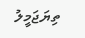ތިޔަޖަމީލު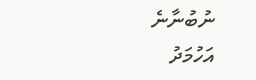ނުބުނާނެ
އަހުމަދު